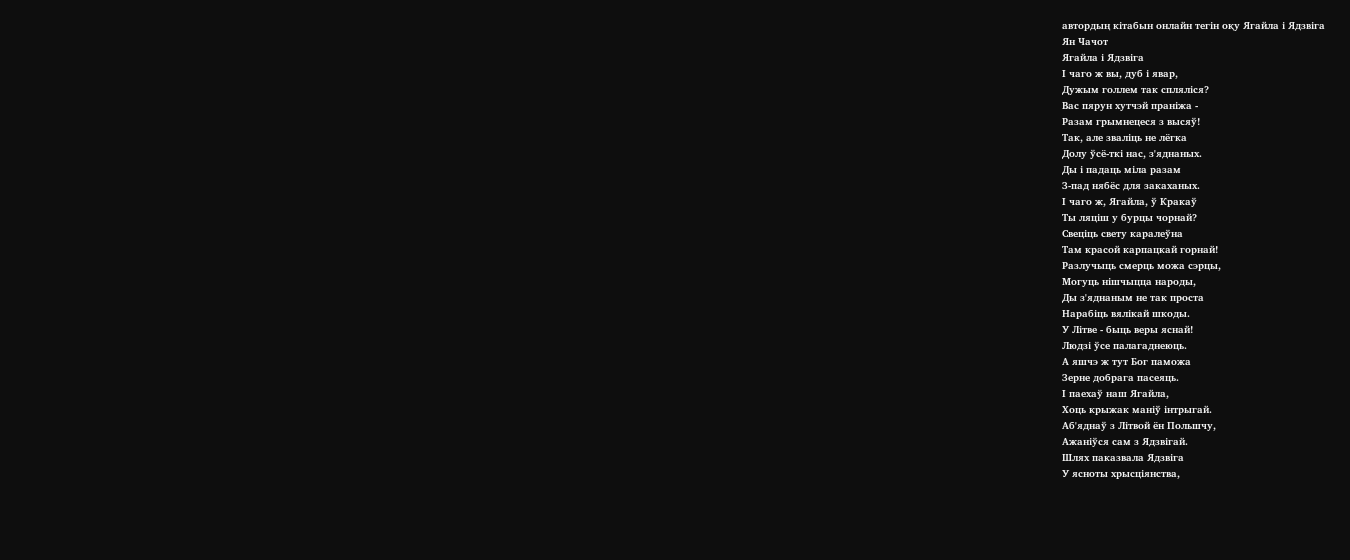автордың кітабын онлайн тегін оқу Ягайла і Ядзвіга
Ян Чачот
Ягайла і Ядзвіга
І чаго ж вы, дуб і явар,
Дужым голлем так спляліся?
Вас пярун хутчэй праніжа -
Разам грымнецеся з высяў!
Так, але зваліць не лёгка
Долу ўсё-ткі нас, з'яднаных.
Ды і падаць міла разам
З-пад нябёс для закаханых.
І чаго ж, Ягайла, ў Кракаў
Ты ляціш у бурцы чорнай?
Свеціць свету каралеўна
Там красой карпацкай горнай!
Разлучыць смерць можа сэрцы,
Могуць нішчыцца народы,
Ды з'яднаным не так проста
Нарабіць вялікай шкоды.
У Літве - быць веры яснай!
Людзі ўсе палагаднеюць.
А яшчэ ж тут Бог паможа
Зерне добрага пасеяць.
І паехаў наш Ягайла,
Хоць крыжак маніў інтрыгай.
Аб'яднаў з Літвой ён Польшчу,
Ажаніўся сам з Ядзвігай.
Шлях паказвала Ядзвіга
У ясноты хрысціянства,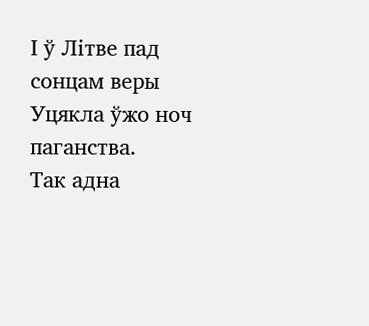І ў Літве пад сонцам веры
Уцякла ўжо ноч паганства.
Так адна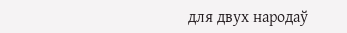для двух народаў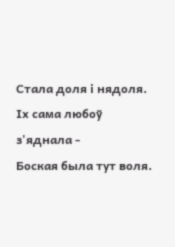Стала доля і нядоля.
Іх сама любоў з'яднала -
Боская была тут воля.